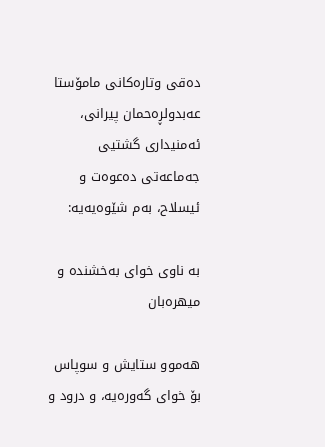دەقی وتارەکانی مامۆستا عەبدولڕەحمان پیرانی، ئەمنیداری گشتیی جەماعەتی ده‌عوه‌ت و ئیسلاح، بەم شێوەیەیە:

بە ناوی خوای بەخشندە و میهرەبان

هەموو ستایش و سوپاس بۆ خوای گەورەیە، و درود و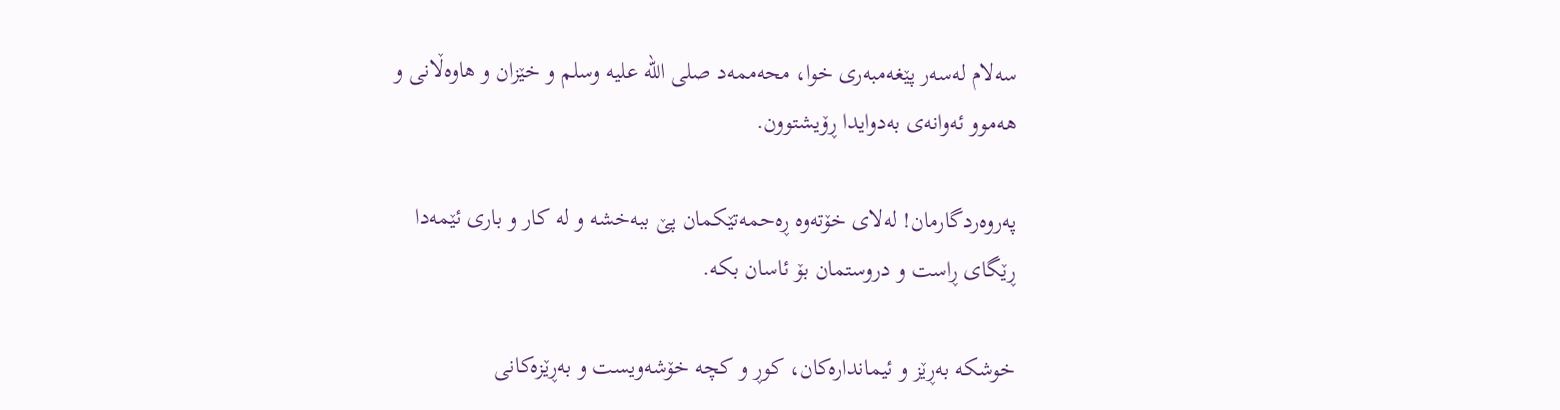سەلام لەسەر پێغەمبەری خوا، محەممەد صلى الله عليه وسلم و خێزان و هاوەڵانی و هەموو ئەوانەی بەدوایدا ڕۆیشتوون.

پەروەردگارمان! لەلای خۆتەوە ڕەحمەتێکمان پێ ببەخشە و لە کار و باری ئێمەدا ڕێگای ڕاست و دروستمان بۆ ئاسان بکە.

خوشکە بەڕێز و ئیماندارەکان، کوڕ و کچە خۆشەویست و بەڕێزەکانی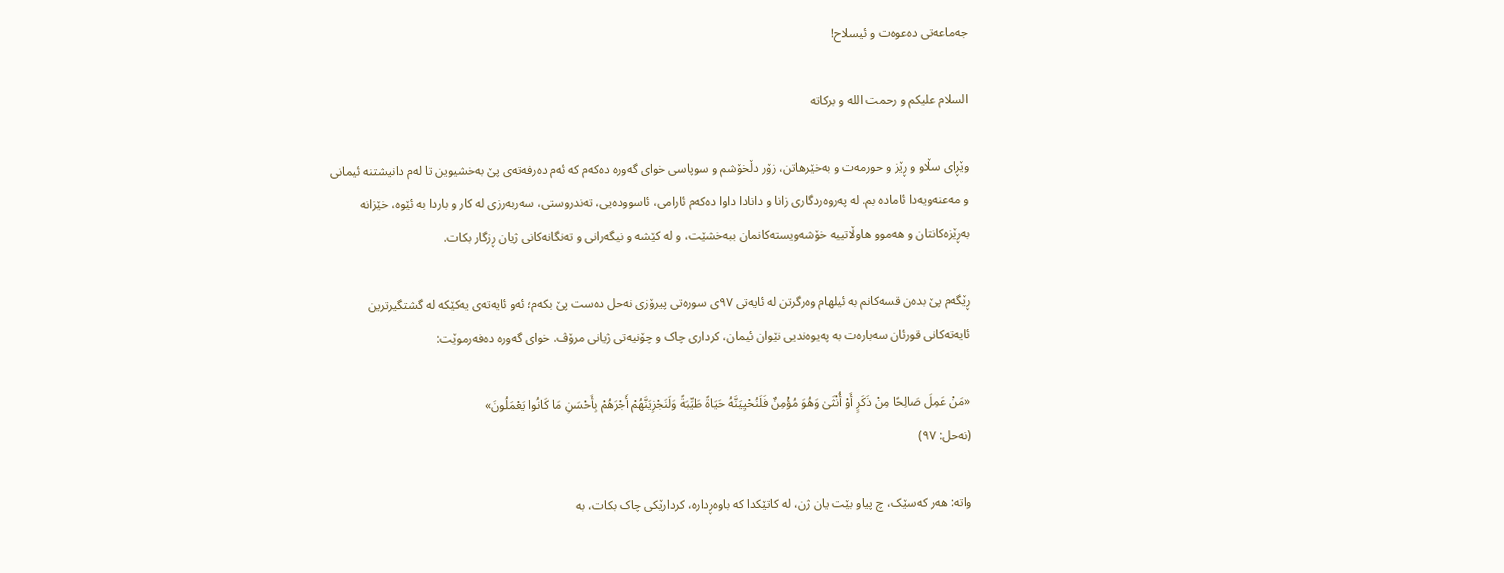جەماعەتی ده‌عوه‌ت و ئیسلاح!

السلام علیکم و رحمت الله‌ و برکاتە

وێڕای سڵاو و ڕێز و حورمەت و بەخێرهاتن، زۆر دڵخۆشم و سوپاسی خوای گەورە دەکەم کە ئەم دەرفەتەی پێ بەخشیوین تا لەم دانیشتنه ئیمانی و مەعنەویه‌‌دا ئامادە بم. لە پەروەردگاری زانا و دانادا داوا دەکەم ئارامی، ئاسوودەیی، تەندروستی، سەربەرزی لە کار و باردا بە ئێوە، خێزانە بەڕێزەکانتان و هەموو هاوڵاتییە خۆشەویستەکانمان ببەخشێت، و لە کێشە و نیگەرانی و تەنگانەکانی ژیان ڕزگار بکات.

ڕێگەم پێ بدەن قسەکانم بە ئیلهام وەرگرتن لە ئایەتی ٩٧ی سورەتی پیرۆزی نەحل دەست پێ بکەم؛ ئەو ئایەتەی یەکێکە لە گشتگیرترین ئایەتەکانی قورئان سەبارەت بە پەیوەندیی نێوان ئیمان، کرداری چاک و چۆنیه‌تی ژیانی مرۆڤ. خوای گەورە دەفەرموێت:

«مَنْ عَمِلَ صَالِحًا مِنْ ذَكَرٍ أَوْ أُنْثَىٰ وَهُوَ مُؤْمِنٌ فَلَنُحْيِيَنَّهُ حَيَاةً طَيِّبَةً وَلَنَجْزِيَنَّهُمْ أَجْرَهُمْ بِأَحْسَنِ مَا كَانُوا يَعْمَلُونَ»
(نەحل: ٩٧)

واتە: هەر کەسێک، چ پیاو بێت یان ژن، لە کاتێکدا کە باوەڕدارە، کردارێکی چاک بکات، بە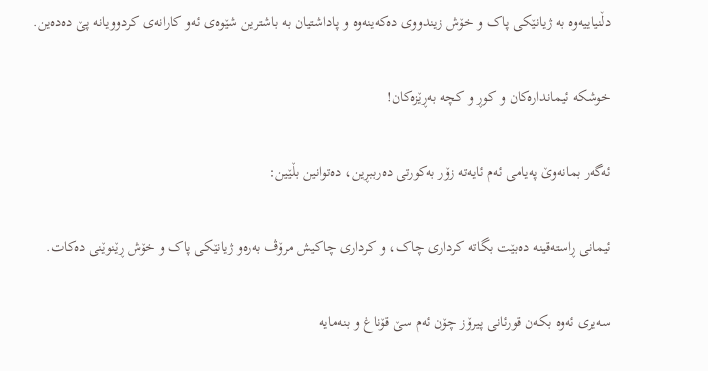دڵنیاییەوە بە ژیانێکی پاک و خۆش زیندووی دەکەینەوە و پاداشتیان بە باشترین شێوەی ئەو کارانەی کردوویانە پێ دەدەین.

خوشکە ئیماندارەکان و کوڕ و کچە بەڕێزەکان!

ئەگەر بمانەوێ پەیامی ئەم ئایەتە زۆر بەکورتی دەرببڕین، دەتوانین بڵێین:

ئیمانی ڕاستەقینە دەبێت بگاتە کرداری چاک، و کرداری چاکیش مرۆڤ بەرەو ژیانێکی پاک و خۆش ڕێنوێنی دەکات.

سەیری ئەوە بکەن قورئانی پیرۆز چۆن ئەم سێ قۆناغ و بنەمایە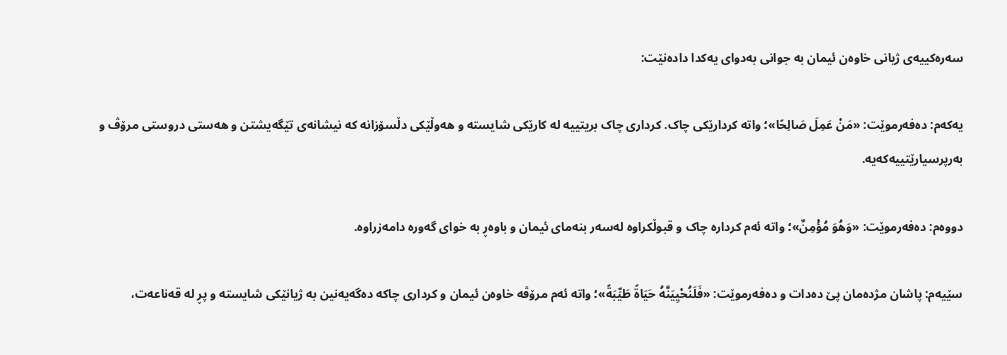سەرەکییەی ژیانی خاوەن ئیمان بە جوانی بەدوای یەکدا دادەنێت:

یەکەم: دەفەرموێت: «مَنْ عَمِلَ صَالِحًا»؛ واتە کردارێکی چاک. کردارى چاک بریتییە لە کارێکی شایستە و هەوڵێکی دڵسۆزانە کە نیشانەی تێگەیشتن و هەستی دروستی مرۆڤ و بەرپرسیارێتییەکەیە.

دووەم: دەفەرموێت: «وَهُوَ مُؤْمِنٌ»؛ واتە ئەم کردارە چاک و قبوڵکراوە لەسەر بنەمای ئیمان و باوەڕ بە خوای گەورە دامەزراوە.

سێیەم: پاشان مژدەمان پێ دەدات و دەفەرموێت: «فَلَنُحْيِيَنَّهُ حَيَاةً طَيِّبَةً»؛ واتە ئەم مرۆڤە خاوەن ئیمان و کرداری چاکە دەگەیەنین بە ژیانێکی شایستە و پڕ لە قەناعەت،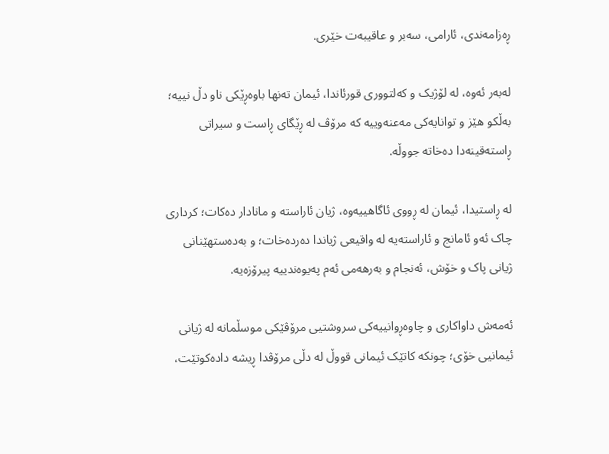ڕەزامەندی، ئارامی، سەبر و عاقیبه‌ت خێری.

لەبەر ئەوە، لە لۆژیک و کەلتووری قورئاندا، ئیمان تەنها باوەڕێکی ناو دڵ نییە؛ بەڵکو هێز و توانایەکی مەعنەوییە کە مرۆڤ لە ڕێگای ڕاست و سیراتی ڕاستەقینەدا دەخاتە جووڵە.

لە ڕاستیدا، ئیمان لە ڕووی ئاگاھییه‌وه‌، ژیان ئاراستە و مانادار دەکات؛ کردارى چاک ئەو ئامانج و ئاراستەیە لە واقیعی ژیاندا دەردەخات؛ و بەدەستهێنانی ژیانی پاک و خۆش، ئەنجام و بەرهەمی ئەم پەیوەندییە پیرۆزەیە.

ئەمەش داواکاری و چاوەڕوانییەکی سروشتیی مرۆڤێکی موسڵمانە لە ژیانی ئیمانیی خۆی؛ چونکە کاتێک ئیمانی قووڵ لە دڵی مرۆڤدا ڕیشە دادەکوتێت،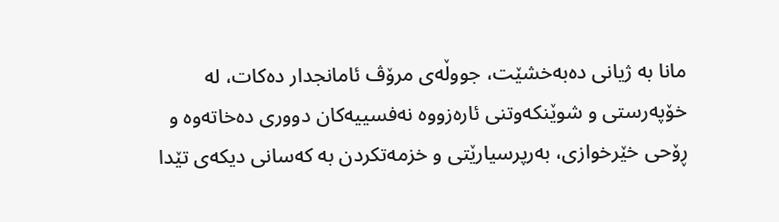مانا بە ژیانی دەبەخشێت، جووڵەی مرۆڤ ئامانجدار دەکات، لە خۆپەرستی و شوێنکەوتنی ئارەزووە نەفسییەکان دووری دەخاتەوە و ڕۆحی خێرخوازی، بەرپرسیارێتی و خزمەتکردن بە کەسانی دیکەی تێدا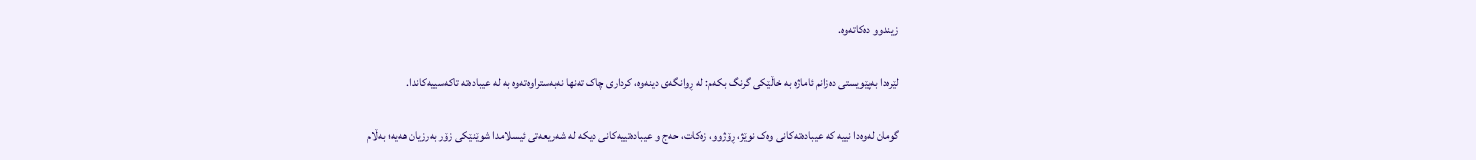زیندوو دەکاتەوە.

لێرەدا بەپێویستی دەزانم ئاماژە بە خاڵێکی گرنگ بکەم: لە ڕوانگەی دینەوە، کرداری چاک تەنها نەبەستراوه‌ته‌وه‌ به‌ لە عیبادەتە تاکەسییەکاندا.

گومان لەوەدا نییە کە عیبادەتەکانی وەک نوێژ، ڕۆژوو، زەکات، حەج و عیبادەتییەکانی دیکە لە شەریعەتی ئیسلامدا شوێنێکی زۆر بەرزیان هەیە؛ بەڵام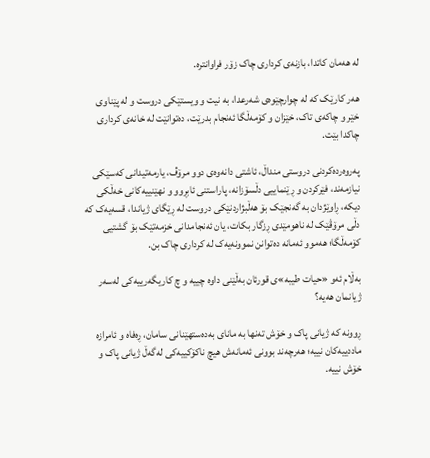لە هەمان کاتدا، بازنەی کرداری چاک زۆر فراوانترە.

هەر کارێک کە لە چوارچێوەی شەرعدا، بە نیت و ویستێکی دروست و لە پێناوی خێر و چاکەی تاک، خێزان و کۆمەڵگا ئەنجام بدرێت، دەتوانێت لە خانەی کرداری چاکدا بێت.

پەروەردەکردنی دروستی منداڵ، ئاشتی دانەوەی دوو مرۆڤ، یارمەتیدانی کەسێکی نیازمەند، فێرکردن و ڕێنماییی دڵسۆزانە، پاراستنی ئابڕوو و نهێنییەکانی خەڵکی دیکە، ڕاوێژدان بە گەنجێک بۆ هەڵبژاردنێکی دروست لە ڕێگای ژیاندا، قسەیەک کە دڵی مرۆڤێک لە ناھومێدی ڕزگار بکات، یان ئەنجامدانی خزمەتێک بۆ گشتیی کۆمەڵگا؛ هەموو ئەمانە دەتوانن نموونەیەک لە کردارى چاک بن.

بەڵام ئەو «حیات طیبه»ی قورئان بەڵێنی داوە چییە و چ کاریگەرییەکی لەسەر ژیانمان هەیە؟

ڕوونە کە ژیانی پاک و خۆش تەنها بە مانای بەدەستهێنانی سامان، ڕەفاه و ئامرازە ماددییەکان نییە؛ هەرچەند بوونی ئەمانەش هیچ ناکۆکییەکی لەگەڵ ژیانی پاک و خۆش نییە.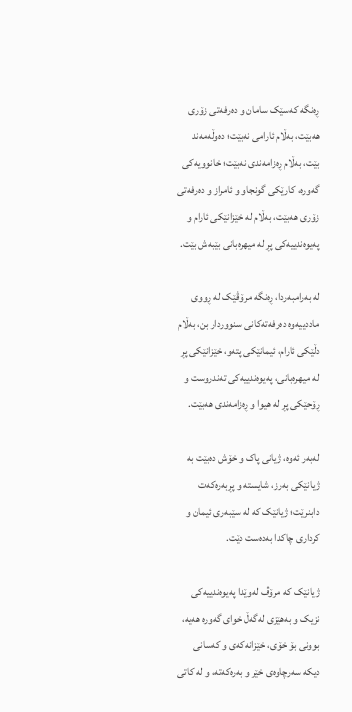ڕەنگە کەسێک سامان و دەرفەتی زۆری هەبێت، بەڵام ئارامی نەبێت؛ دەوڵەمەند بێت، بەڵام ڕەزامەندی نەبێت؛ خانوویەکی گەورە، کارێکی گونجاو و ئامراز و دەرفەتی زۆری هەبێت، بەڵام لە خێزانێکی ئارام و پەیوەندییەکی پڕ لە میهرەبانی بێبەش بێت.

لە بەرامبەردا، ڕەنگە مرۆڤێک لە ڕووی ماددییەوە دەرفەتەکانی سنووردار بن، بەڵام دڵێکی ئارام، ئیمانێکی پتەو، خێزانێکی پڕ لە میهرەبانی، پەیوەندییەکی تەندروست و ڕۆحێکی پڕ لە هیوا و ڕەزامەندی هەبێت.

لەبەر ئەوە، ژیانی پاک و خۆش دەبێت بە ژیانێکی بەرز، شایستە و پڕبەرەکەت دابنرێت؛ ژیانێک کە لە سێبەری ئیمان و کردارى چاکدا بەدەست دێت.

ژیانێک کە مرۆڤ لەوێدا پەیوەندییەکی نزیک و بەهێزی لەگەڵ خوای گەورە هەیە، بوونی بۆ خۆی، خێزانەکەی و کەسانی دیکە سەرچاوەی خێر و بەرەکەتە، و لە کاتی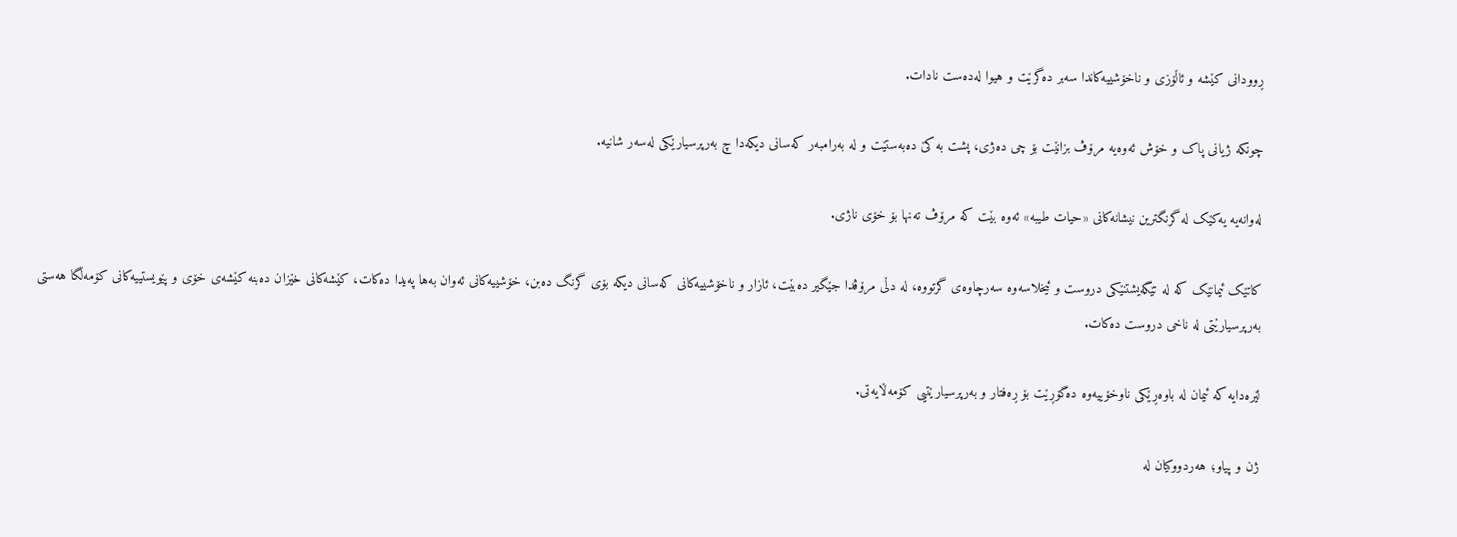ڕوودانی کێشە و ئاڵۆزی و ناخۆشییەکاندا سەبر دەگرێت و هیوا لەدەست نادات.

چونکە ژیانی پاک و خۆش ئەوەیە مرۆڤ بزانێت بۆ چی دەژی، پشت بە کێ دەبەستێت و لە بەرامبەر کەسانی دیکەدا چ بەرپرسیارێکی لەسەر شانیە.

لەوانەیە یەکێک لە گرنگترین نیشانه‌کانی «حیات طیبه» ئەوە بێت کە مرۆڤ تەنها بۆ خۆی ناژی.

کاتێک ئیمانێک کە لە تێگەیشتنێکی دروست و ئیخلاسەوە سەرچاوەی گرتووە، لە دڵی مرۆڤدا جێگیر دەبێت، ئازار و ناخۆشییەکانی کەسانی دیکە بۆی گرنگ دەبن، خۆشییەکانی ئەوان بەها پەیدا دەکات، کێشەکانی خێزان دەبنە کێشەی خۆی و پێویستییەکانی کۆمەڵگا هەستی بەرپرسیارێتی لە ناخی دروست دەکات.

لێرەدایه کە ئیمان لە باوەڕێکی ناوخۆییەوە دەگۆڕێت بۆ ڕەفتار و بەرپرسیارێتیی کۆمەڵایەتی.

ژن و پیاو؛ هەردووکیان لە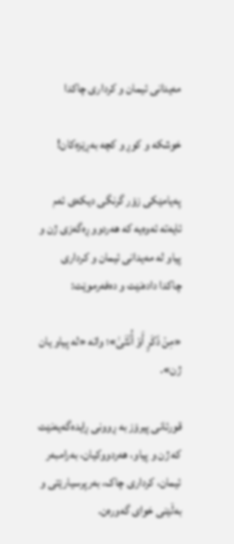مەیدانی ئیمان و کردارى چاکدا

خوشکە و کوڕ و کچە بەڕێزەکان!

پەیامێکی زۆر گرنگی دیکەی ئەم ئایەتە ئەوەیە کە هەردوو ڕەگەزی ژن و پیاو لە مەیدانی ئیمان و کردارى چاکدا دادەنێت و دەفەرموێت:

«مِنْ ذَكَرٍ أَوْ أُنْثَىٰ»؛ واتە «لە پیاو یان ژن».

قورئانی پیرۆز بە ڕوونی ڕایدەگەیەنێت کە ژن و پیاو، هەردووکیان، بەرامبەر ئیمان، کردارى چاک، بەرپرسیارێتی و بەڵێنی خوای گەورەن.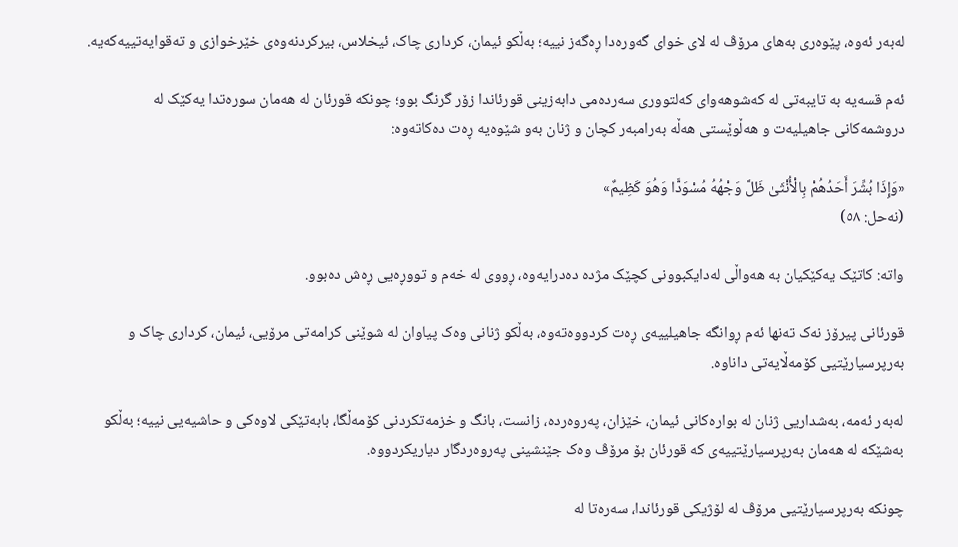لەبەر ئەوە، پێوەری بەهای مرۆڤ لە لای خوای گەورەدا ڕەگەز نییە؛ بەڵکو ئیمان، کردارى چاک، ئیخلاس، بیرکردنەوەی خێرخوازی و تەقوایەتییەکەیە.

ئەم قسەیە بە تایبەتی لە کەشوهەوای کەلتووری سەردەمی دابەزینی قورئاندا زۆر گرنگ بوو؛ چونکە قورئان لە هەمان سورەتدا یەکێک لە دروشمەکانی جاهیلیەت و هەڵوێستی هەڵە بەرامبەر کچان و ژنان بەو شێوەیە ڕەت دەکاتەوە:

«وَإِذَا بُشِّرَ أَحَدُهُمْ بِالْأُنْثَىٰ ظَلَّ وَجْهُهُ مُسْوَدًّا وَهُوَ كَظِيمٌ»
(نەحل: ٥٨)

واتە: کاتێک یەکێکیان بە هەواڵی لەدایکبوونی کچێک مژدە دەدرایەوە، ڕووی لە خەم و تووڕەیی ڕەش دەبوو.

قورئانی پیرۆز نەک تەنها ئەم ڕوانگە جاهیلییەی ڕەت کردووەتەوە، بەڵکو ژنانی وەک پیاوان لە شوێنی کرامەتی مرۆیی، ئیمان، کردارى چاک و بەرپرسیارێتیی کۆمەڵایەتی داناوە.

لەبەر ئەمە، بەشداریی ژنان لە بوارەکانی ئیمان، خێزان، پەروەردە، زانست، بانگ و خزمەتکردنی کۆمەڵگا، بابەتێکی لاوەکی و حاشیەیی نییە؛ بەڵکو بەشێکە لە هەمان بەرپرسیارێتییەی کە قورئان بۆ مرۆڤ وەک جێنشینی پەروەردگار دیاریکردووە.

چونکە بەرپرسیارێتیی مرۆڤ لە لۆژیکی قورئاندا، سەرەتا لە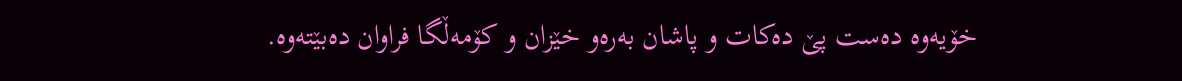خۆیەوە دەست پێ دەکات و پاشان بەرەو خێزان و کۆمەڵگا فراوان دەبێتەوە.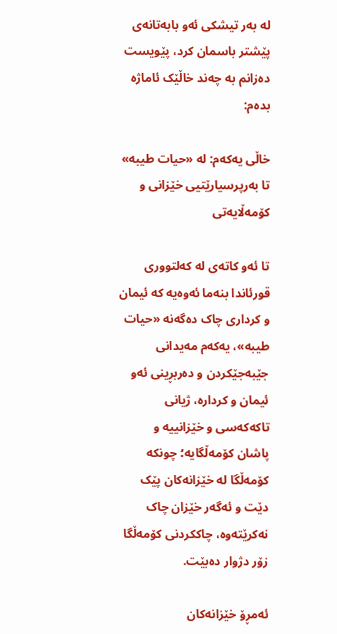لە بەر تیشکی ئەو بابەتانەی پێشتر باسمان کرد، پێویست دەزانم به چەند خاڵێک ئاماژە بدەم:

خاڵی یەکەم: لە «حیات طیبه» تا بەرپرسیارێتیی خێزانی و کۆمەڵایەتی

تا ئەو کاتەی لە کەلتووری قورئاندا بنەما ئەوەیە کە ئیمان و کردارى چاک دەگەنە «حیات طیبه»، یەکەم مەیدانی جێبەجێکردن و دەربڕینی ئەو ئیمان و کردارە، ژیانی تاکەکەسی و خێزانییە و پاشان کۆمەڵگایە؛ چونکە کۆمەڵگا لە خێزانەکان پێک دێت و ئەگەر خێزان چاک نەکرێتەوە، چاککردنی کۆمەڵگا زۆر دژوار دەبێت.

ئەمڕۆ خێزانەکان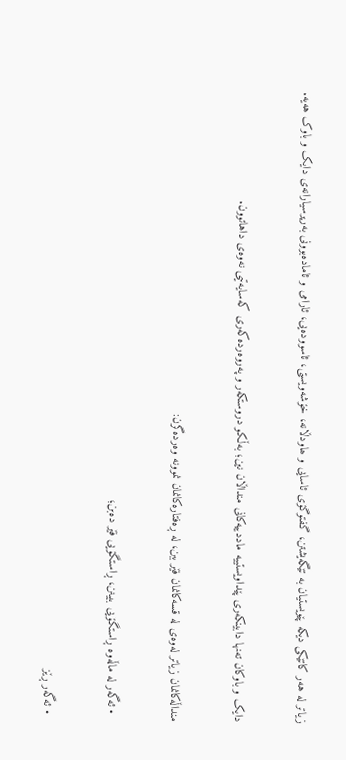زیاتر لە هەر کاتێکی دیکە پێویستیان بە تێگەیشتن، گفتوگۆی ئاسایی و ھاودڵانە، خۆشەویستی، ئاسوودەیی، ئارامی و ئامادەبوونی بەرپرسیارانەی دایک و باوک هەیە.

دایک و باوکان تەنها دابینکەری پێداویستییە ماددییەکانی منداڵان نین؛ بەڵکو دروستکەر و پەروەردەکەری کەسایەتیی نەوەی داهاتوون.

منداڵەکانمان زیاتر لەوەی لە قسەکانمان فێر ببن، لە ڕەفتارەکانمان نموونە وەردەگرن:

  • ئەگەر لە ماڵەوە ڕاستگۆیی ببینن، ڕاستگۆیی فێر دەبن؛

  • ئەگەر ڕێز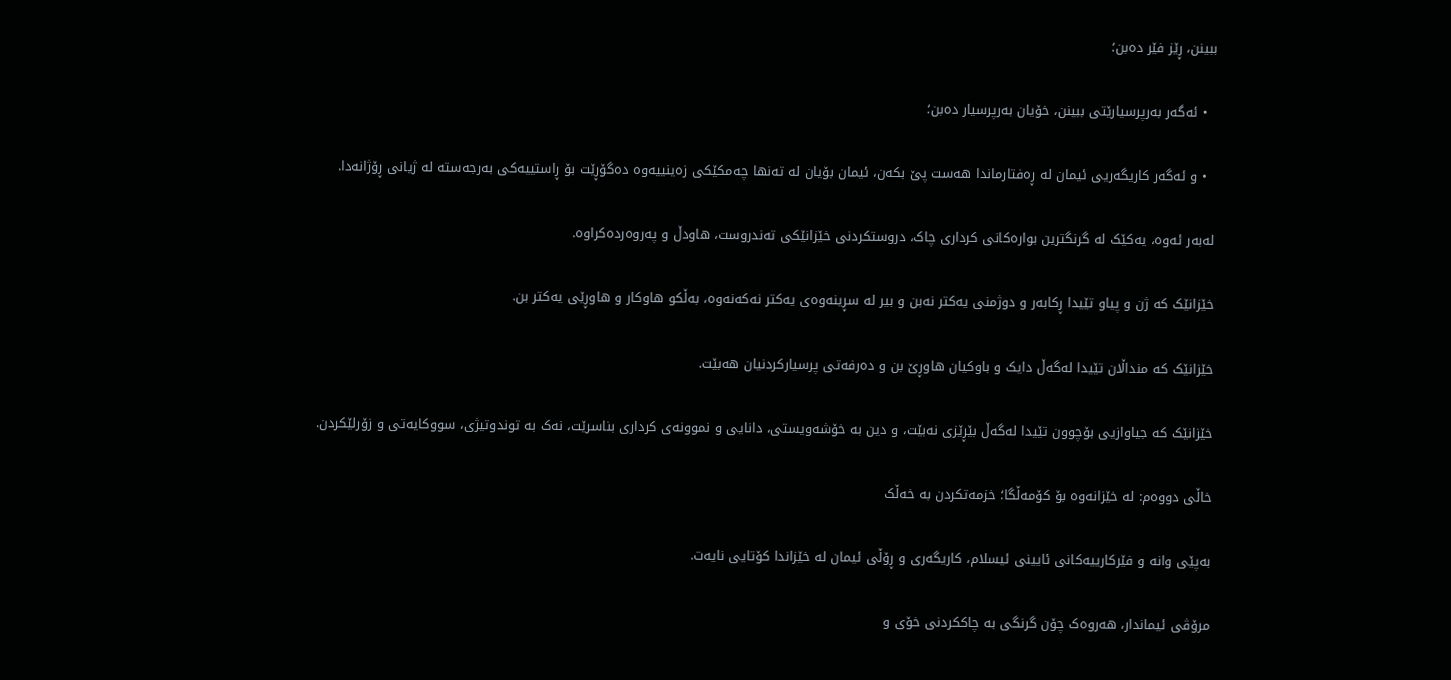ببینن، ڕێز فێر دەبن؛

  • ئەگەر بەرپرسیارێتی ببینن، خۆیان بەرپرسیار دەبن؛

  • و ئەگەر کاریگەریی ئیمان لە ڕەفتارماندا هەست پێ بکەن، ئیمان بۆیان لە تەنها چەمکێکی زەینییەوە دەگۆڕێت بۆ ڕاستییەکی بەرجەستە لە ژیانی ڕۆژانەدا.

لەبەر ئەوە، یەکێک لە گرنگترین بوارەکانی کردارى چاک، دروستکردنی خێزانێکی تەندروست، هاودڵ و پەروەردەکراوە.

خێزانێک کە ژن و پیاو تێیدا ڕکابەر و دوژمنی یەکتر نەبن و بیر لە سڕینەوەی یەکتر نەکەنەوە، بەڵکو هاوکار و هاوڕێی یەکتر بن.

خێزانێک کە منداڵان تێیدا لەگەڵ دایک و باوکیان هاوڕێ بن و دەرفەتی پرسیارکردنیان هەبێت.

خێزانێک کە جیاوازیی بۆچوون تێیدا لەگەڵ بێڕێزی نەبێت، و دین بە خۆشەویستی، دانایی و نموونەی کرداری بناسرێت، نەک بە توندوتیژی، سووکایەتی و زۆرلێکردن.

خاڵی دووەم: لە خێزانەوە بۆ کۆمەڵگا؛ خزمەتکردن بە خەڵک

بەپێی وانە و فێرکارییەکانی ئایینی ئیسلام، کاریگەری و ڕۆڵی ئیمان لە خێزاندا کۆتایی نایەت.

مرۆڤی ئیماندار، هەروەک چۆن گرنگی بە چاککردنی خۆی و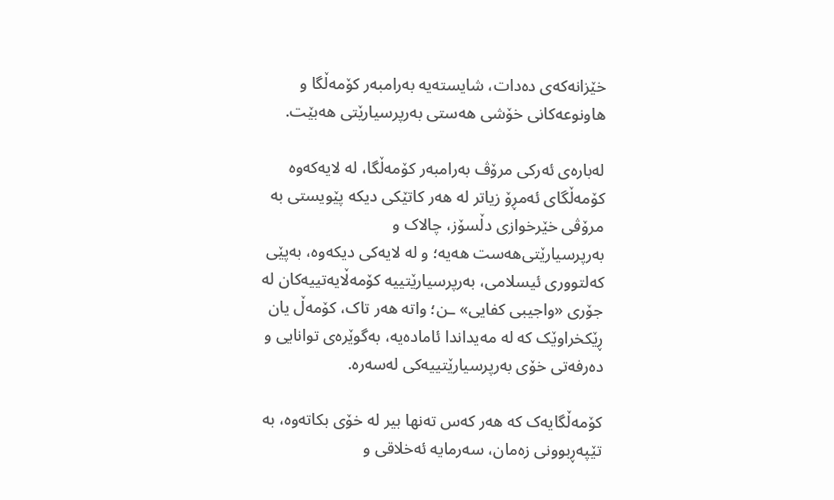خێزانەکەی دەدات، شایستەیە بەرامبەر کۆمەڵگا و هاونوعەکانی خۆشی هەستی بەرپرسیارێتی هەبێت.

لەبارەی ئەرکی مرۆڤ بەرامبەر کۆمەڵگا، لە لایەکەوە کۆمەڵگای ئەمڕۆ زیاتر لە هەر کاتێکی دیکە پێویستی بە مرۆڤی خێرخوازی دڵسۆز، چالاک و بەرپرسیارێتی‌هەست هەیە؛ و لە لایەکی دیکەوە، بەپێی کەلتووری ئیسلامی، بەرپرسیارێتییە کۆمەڵایەتییەکان لە جۆری «واجیبی کفایی» ـن؛ واتە هەر تاک، کۆمەڵ یان ڕێکخراوێک کە لە مەیداندا ئامادەیە، بەگوێرەی توانایی و دەرفەتی خۆی بەرپرسیارێتییەکی لەسەرە.

کۆمەڵگایەک کە هەر کەس تەنها بیر لە خۆی بکاتەوە، بە تێپەڕبوونی زەمان، سەرمایە ئەخلاقی و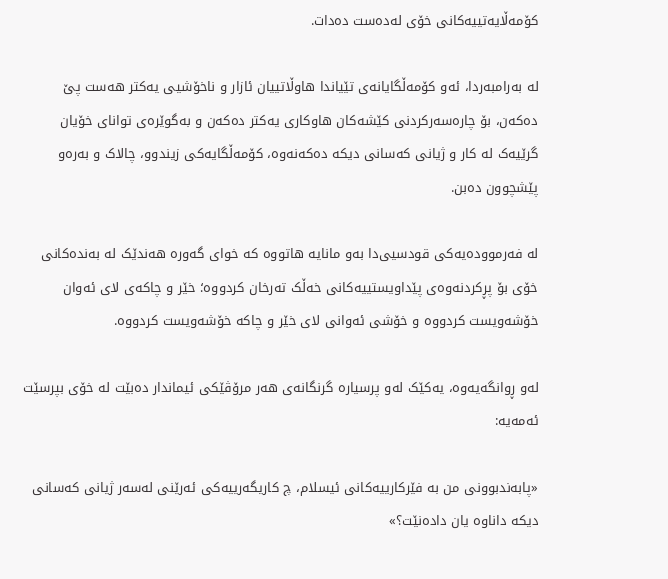کۆمەڵایەتییەکانی خۆی لەدەست دەدات.

لە بەرامبەردا، ئەو کۆمەڵگایانەی تێیاندا هاوڵاتییان ئازار و ناخۆشیی یەکتر هەست پێ دەکەن، بۆ چارەسەرکردنی کێشەکان هاوکاری یەکتر دەکەن و بەگوێرەی توانای خۆیان گرێیەک لە کار و ژیانی کەسانی دیکە دەکەنەوە، کۆمەڵگایەکی زیندوو، چالاک و بەرەو پێشچوون دەبن.

لە فەرموودەیەکی قودسیی‌دا بەو مانایە هاتووە کە خوای گەورە هەندێک لە بەندەکانی خۆی بۆ پڕکردنەوەی پێداویستییەکانی خەڵک تەرخان کردووە؛ خێر و چاکەی لای ئەوان خۆشەویست کردووە و خۆشی ئەوانی لای خێر و چاکە خۆشەویست کردووە.

لەو ڕوانگەیەوە، یەکێک لەو پرسیارە گرنگانەی هەر مرۆڤێکی ئیماندار دەبێت لە خۆی بپرسێت ئەمەیە:

«پابەندبوونی من بە فێرکارییەکانی ئیسلام، چ کاریگەرییەکی ئەرێنی لەسەر ژیانی کەسانی دیکە داناوە یان دادەنێت؟»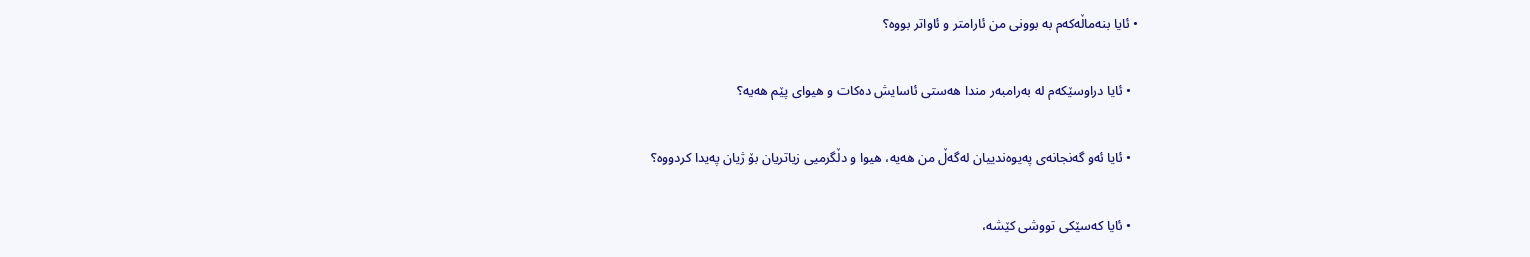• ئایا بنەماڵەکەم بە بوونی من ئارامتر و ئاواتر بووە؟

  • ئایا دراوسێکەم لە بەرامبەر مندا هەستی ئاسایش دەکات و هیوای پێم هەیە؟

  • ئایا ئەو گەنجانەی پەیوەندییان لەگەڵ من هەیە، هیوا و دڵگرمیی زیاتریان بۆ ژیان پەیدا کردووە؟

  • ئایا کەسێکی تووشی کێشە،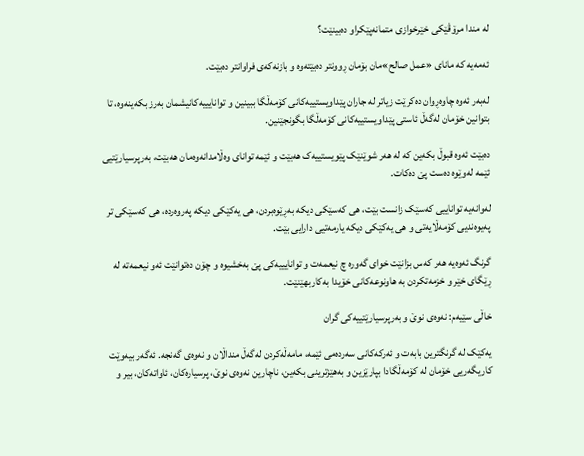لە مندا مرۆڤێکی خێرخوازی متمانەپێکراو دەبینێت؟

ئەمەیە کە مانای «عمل صالح»مان بۆمان ڕوونتر دەبێتەوە و بازنەکەی فراوانتر دەبێت.

لەبەر ئەوە چاوەڕوان دەکرێت زیاتر لە جاران پێداویستییەکانی کۆمەڵگا ببینین و توانایییەکانیشمان بەرز بکەینەوە، تا بتوانین خۆمان لەگەڵ ئاستی پێداویستییەکانی کۆمەڵگا بگونجێنین.

دەبێت ئەوە قبوڵ بکەین کە لە هەر شوێنێک پێویستییەک هەبێت و ئێمە توانای وەڵامدانەوەمان هەبێت، بەرپرسیارێتیی ئێمە لەوێوە دەست پێ دەکات.

لەوانەیە تواناییی کەسێک زانست بێت، هی کەسێکی دیکە بەڕێوەبردن، هی یەکێکی دیکە پەروەردە، هی کەسێکی تر پەیوەندیی کۆمەڵایەتی و هی یەکێکی دیکە یارمەتیی دارایی بێت.

گرنگ ئەوەیە هەر کەس بزانێت خوای گەورە چ نیعمەت و توانایییەکی پێ بەخشیوە و چۆن دەتوانێت ئەو نیعمەتە لە ڕێگای خێر و خزمەتکردن بە هاونوعەکانی خۆیدا بەکاربهێنێت.

خاڵی سێیەم: نەوەی نوێ و بەرپرسیارێتییەکی گران

یەکێک لە گرنگترین بابەت و ئەرکەکانی سەردەمی ئێمە، مامەڵەکردن لەگەڵ منداڵان و نەوەی گەنجە. ئەگەر بیەوێت کاریگەریی خۆمان لە کۆمەڵگادا بپارێزین و بەهێزترینی بکەین، ناچارین نەوەی نوێ، پرسیارەکان، ئاواتەکان، بیر و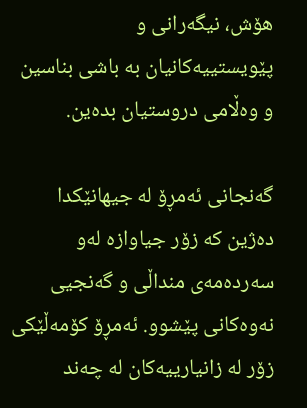هۆش، نیگەرانی و پێویستییەکانیان بە باشی بناسین و وەڵامی دروستیان بدەین.

گەنجانی ئەمڕۆ لە جیهانێکدا دەژین کە زۆر جیاوازە لەو سەردەمەی منداڵی و گەنجیی نەوەکانی پێشوو. ئەمڕۆ کۆمەڵێکی زۆر لە زانیارییەکان لە چەند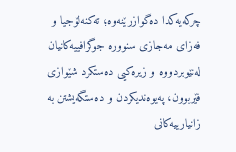چرکەیەکدا دەگوازرێنەوە؛ تەکنەلۆجیا و فه‌زای مەجازی سنوورە جوگرافییەکانیان لەنێوبردووە و زیرەکیی دەستکرد شێوازی فێربوون، پەیوەندیکردن و دەستگەیشتن بە زانیارییەکانی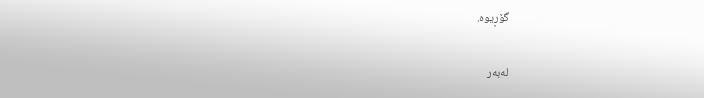گۆڕیوە.

لەبەر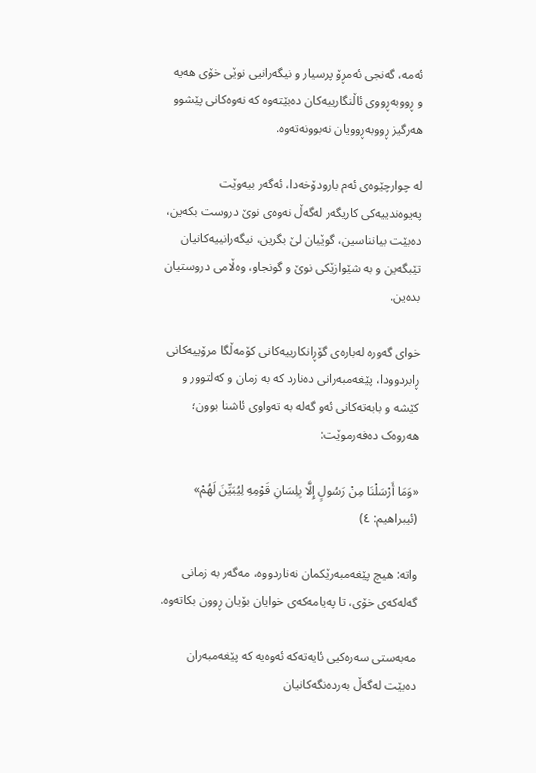ئەمە، گەنجی ئەمڕۆ پرسیار و نیگەرانیی نوێی خۆی هەیە و ڕووبەڕووی ئاڵنگارییەکان دەبێتەوە کە نەوەکانی پێشوو هەرگیز ڕووبەڕوویان نەبوونەتەوە.

لە چوارچێوەی ئەم بارودۆخەدا، ئەگەر بیەوێت پەیوەندییەکی کاریگەر لەگەڵ نەوەی نوێ دروست بکەین، دەبێت بیانناسین، گوێیان لێ بگرین، نیگەرانییەکانیان تێبگەین و بە شێوازێکی نوێ و گونجاو، وەڵامی دروستیان بدەین.

خوای گەورە لەبارەی گۆڕانکارییەکانی کۆمەڵگا مرۆییەکانی ڕابردوودا، پێغەمبەرانی دەنارد کە بە زمان و کەلتوور و کێشە و بابەتەکانی ئەو گەلە بە تەواوی ئاشنا بوون؛ هەروەک دەفەرموێت:

«وَمَا أَرْسَلْنَا مِنْ رَسُولٍ إِلَّا بِلِسَانِ قَوْمِهِ لِيُبَيِّنَ لَهُمْ» (ئیبراهیم: ٤)

واتە: هیچ پێغەمبەرێکمان نەناردووە، مەگەر بە زمانی گەلەکەی خۆی، تا پەیامه‌کەی خوایان بۆیان ڕوون بکاتەوە.

مەبەستی سەرەکیی ئایەتەکە ئەوەیە کە پێغەمبەران دەبێت لەگەڵ بەردەنگەکانیان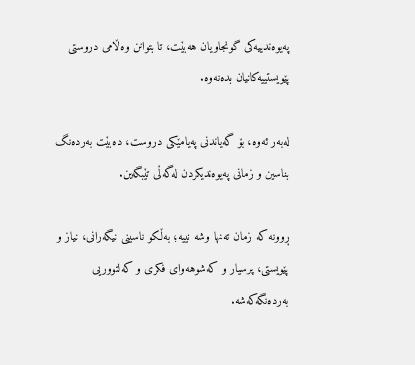پەیوەندییەکی گونجاویان هەبێت، تا بتوانن وەڵامی دروستی پێویستییەکانیان بدەنەوە.

لەبەر ئەوە، بۆ گەیاندنی پەیامێکی دروست، دەبێت بەردەنگ بناسین و زمانی پەیوەندیکردن لەگەڵی تێبگەین.

ڕوونە کە زمان تەنها وشە نییە؛ بەڵکو ناسینی نیگەرانی، نیاز و پێویستی، پرسیار و کەشوهەوای فکری و کەلتووریی بەردەنگەکەشە.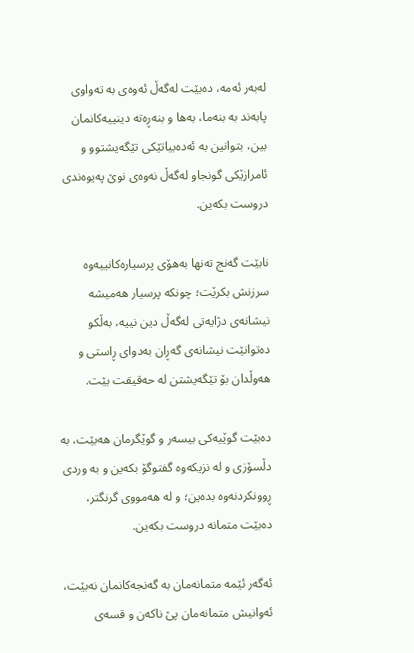لەبەر ئەمە، دەبێت لەگەڵ ئەوەی بە تەواوی پابەند بە بنەما، بەها و بنەڕەتە دینییەکانمان بین، بتوانین بە ئەدەبیاتێکی تێگەیشتوو و ئامرازێکی گونجاو لەگەڵ نەوەی نوێ پەیوەندی دروست بکەین.

نابێت گەنج تەنها بەهۆی پرسیارەکانییەوە سرزنش بکرێت؛ چونکە پرسیار هەمیشە نیشانەی دژایەتی لەگەڵ دین نییە، بەڵکو دەتوانێت نیشانەی گەڕان بەدوای ڕاستی و هەوڵدان بۆ تێگەیشتن لە حه‌قیقت بێت.

دەبێت گوێیەکی بیسەر و گوێگرمان هەبێت، بە دڵسۆزی و لە نزیکەوە گفتوگۆ بکەین و بە وردی ڕوونکردنەوە بدەین؛ و لە هەمووی گرنگتر، دەبێت متمانە دروست بکەین.

ئەگەر ئێمە متمانەمان بە گەنجەکانمان نەبێت، ئەوانیش متمانەمان پێ ناکەن و قسەی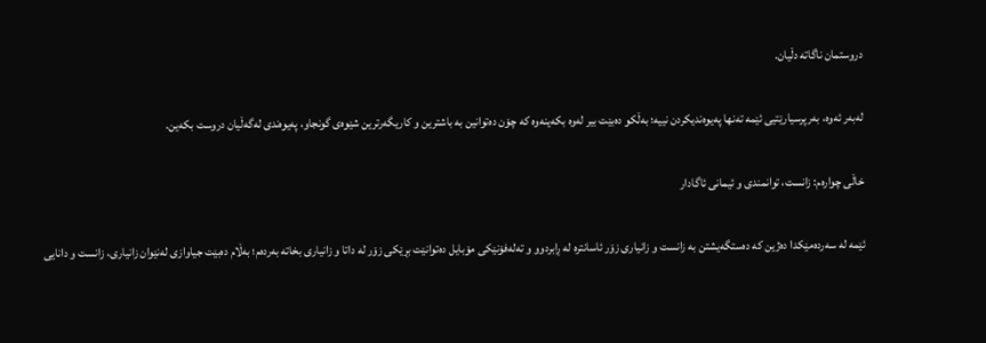دروستمان ناگاتە دڵیان.

لەبەر ئەوە، بەرپرسیارێتیی ئێمە تەنها پەیوەندیکردن نییە؛ بەڵکو دەبێت بیر لەوە بکەینەوە کە چۆن دەتوانین بە باشترین و کاریگەرترین شێوەی گونجاو، پەیوەندی لەگەڵیان دروست بکەین.

خاڵی چوارەم: زانست، توانمندی و ئیمانی ئاگادار

ئێمە لە سەردەمێکدا دەژین کە دەستگەیشتن بە زانست و زانیاری زۆر ئاسانترە لە ڕابردوو و تەلەفۆنێکی مۆبایل دەتوانێت بڕێکی زۆر لە داتا و زانیاری بخاتە بەردەم؛ بەڵام دەبێت جیاوازی لەنێوان زانیاری، زانست و دانایی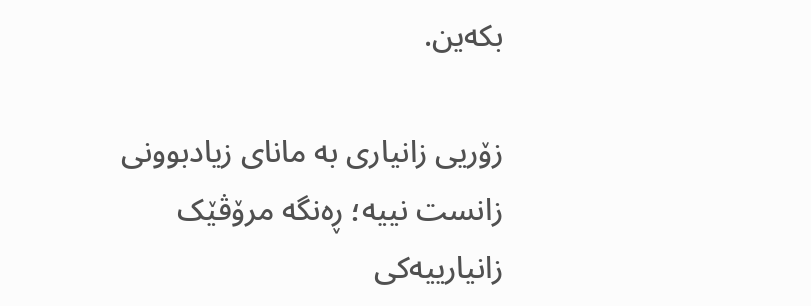بکەین.

زۆریی زانیاری بە مانای زیادبوونی زانست نییە؛ ڕەنگە مرۆڤێک زانیارییەکی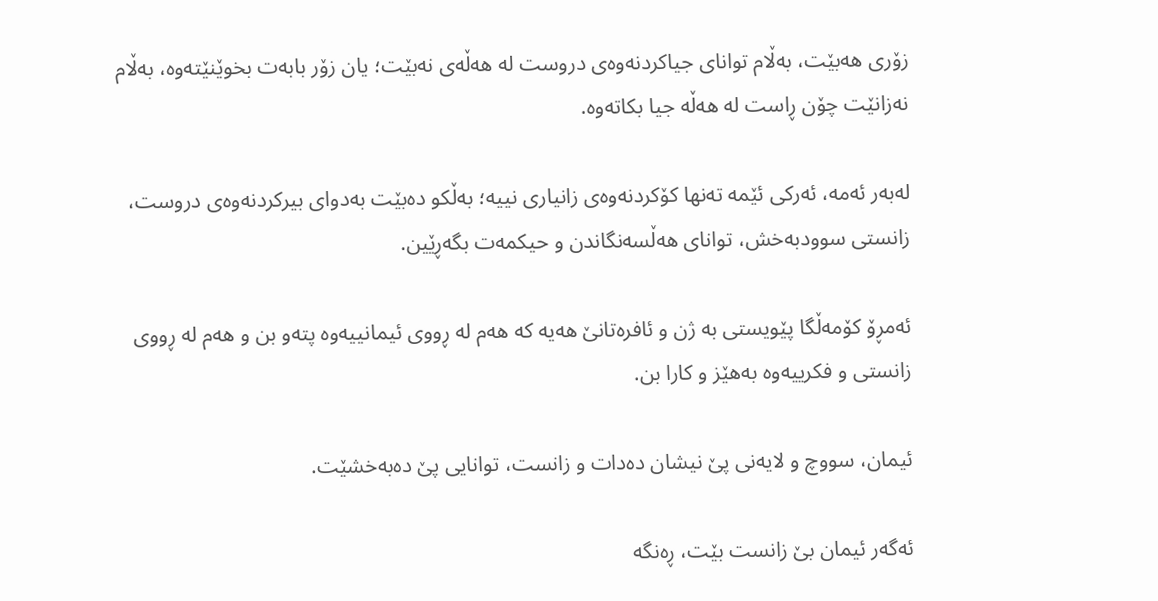زۆری هەبێت، بەڵام توانای جیاکردنەوەی دروست لە هەڵەی نەبێت؛ یان زۆر بابەت بخوێنێتەوە، بەڵام نەزانێت چۆن ڕاست لە هەڵە جیا بکاتەوە.

لەبەر ئەمە، ئەرکی ئێمە تەنها کۆکردنەوەی زانیاری نییە؛ بەڵکو دەبێت بەدوای بیرکردنەوەی دروست، زانستی سوودبەخش، توانای هەڵسەنگاندن و حیکمەت بگەڕێین.

ئەمڕۆ کۆمەڵگا پێویستی بە ژن و ئافرەتانێ هەیە کە هەم لە ڕووی ئیمانییەوە پتەو بن و هەم لە ڕووی زانستی و فکرییەوە بەهێز و کارا بن.

ئیمان، سووچ و لایەنی پێ نیشان دەدات و زانست، توانایی پێ دەبەخشێت.

ئەگەر ئیمان بێ زانست بێت، ڕەنگە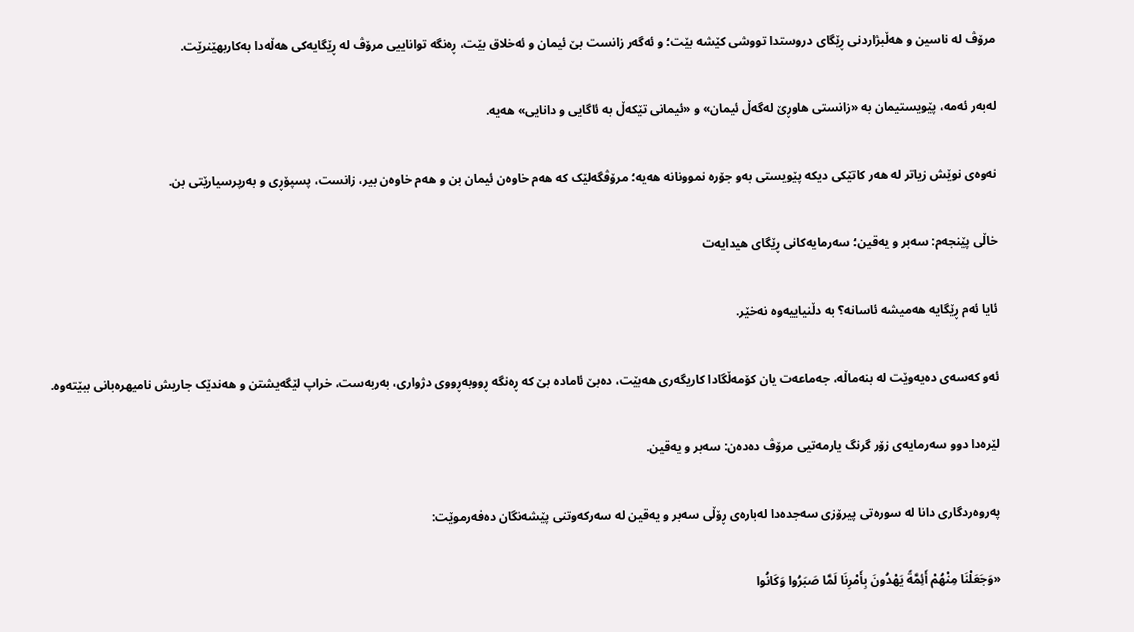مرۆڤ لە ناسین و هەڵبژاردنی ڕێگای دروستدا تووشی کێشە بێت؛ و ئەگەر زانست بێ ئیمان و ئەخلاق بێت، ڕەنگە تواناییی مرۆڤ لە ڕێگایەکی هەڵەدا بەکاربهێنرێت.

لەبەر ئەمە، پێویستیمان بە «زانستی هاوڕێ لەگەڵ ئیمان» و «ئیمانی تێکەڵ بە ئاگایی و دانایی» هەیە.

نەوەی نوێش زیاتر لە هەر کاتێکی دیکە پێویستی بەو جۆرە نموونانە هەیە؛ مرۆڤگەلێک کە هەم خاوەن ئیمان بن و هەم خاوەن بیر، زانست، پسپۆڕی و بەرپرسیارێتی بن.

خاڵی پێنجەم: سەبر و یەقین؛ سەرمایەکانی ڕێگای ھیدایەت

ئایا ئەم ڕێگایە هەمیشە ئاسانە؟ بە دڵنیاییەوە نەخێر.

ئەو کەسەی دەیەوێت لە بنەماڵە، جەماعەت یان کۆمەڵگادا کاریگەری هەبێت، دەبێ ئامادە بێ کە ڕەنگە ڕووبەڕووی دژواری، بەربەست، خراپ لێگەیشتن و هەندێک جاریش نا‌میهرەبانی ببێتەوە.

لێرەدا دوو سەرمایەی زۆر گرنگ یارمەتیی مرۆڤ دەدەن: سەبر و یەقین.

پەروەردگاری دانا لە سورەتی پیرۆزی سەجدەدا لەبارەی ڕۆڵی سەبر و یەقین لە سەرکەوتنی پێشەنگان دەفەرموێت:

«وَجَعَلْنَا مِنْهُمْ أَئِمَّةً يَهْدُونَ بِأَمْرِنَا لَمَّا صَبَرُوا وَكَانُوا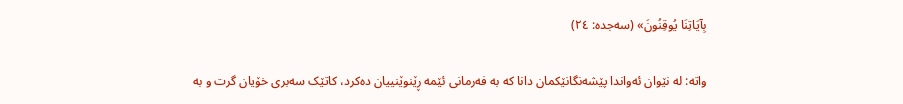بِآيَاتِنَا يُوقِنُونَ» (سەجدە: ٢٤)

واتە: لە نێوان ئەواندا پێشەنگانێکمان دانا کە بە فەرمانی ئێمە ڕێنوێنییان دەکرد، کاتێک سەبری خۆیان گرت و بە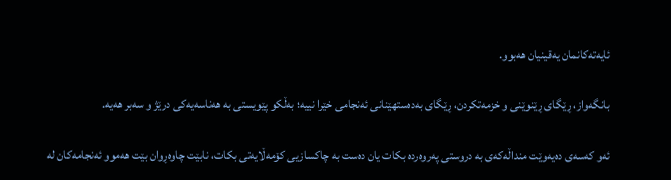ئایەتەکانمان یەقینیان هەبوو.

بانگەواز، ڕێگای ڕێنوێنی و خزمەتکردن، ڕێگای بەدەستهێنانی ئەنجامی خێرا نییە؛ بەڵکو پێویستی بە هەناسەیەکی درێژ و سەبر هەیە.

ئەو کەسەی دەیەوێت منداڵەکەی بە دروستی پەروەردە بکات یان دەست بە چاکسازیی کۆمەڵایەتی بکات، نابێت چاوەڕوان بێت هەموو ئەنجامەکان لە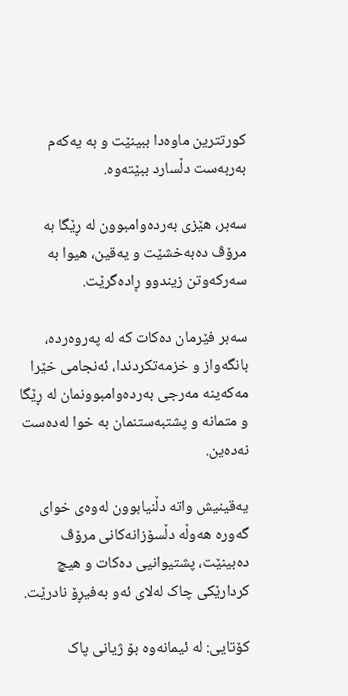کورتترین ماوەدا ببینێت و بە یەکەم بەربەست دڵسارد ببێتەوە.

سەبر، ھێزی بەردەوامبوون لە ڕێگا بە مرۆڤ دەبەخشێت و یەقین، هیوا بە سەرکەوتن زیندوو ڕادەگرێت.

سەبر فێرمان دەکات کە لە پەروەردە، بانگەواز و خزمەتکردندا، ئەنجامی خێرا مەکەینە مەرجی بەردەوامبوونمان لە ڕێگا و متمانە و پشتبەستنمان بە خوا لەدەست نەدەین.

یەقینیش واتە دڵنیابوون لەوەی خوای گەورە هەوڵە دڵسۆزانەکانی مرۆڤ دەبینێت، پشتیوانیی دەکات و هیچ کردارێکی چاک لەلای ئەو بەفیڕۆ نادرێت.

کۆتایی: لە ئیمانەوە بۆ ژیانی پاک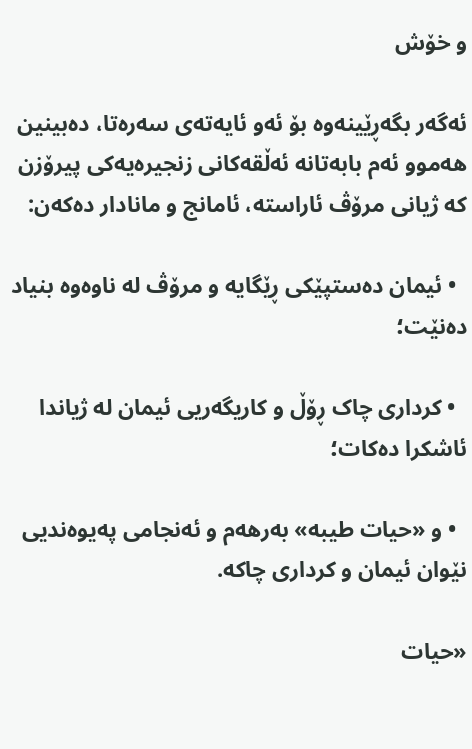و خۆش

ئەگەر بگەڕێینەوە بۆ ئەو ئایەتەی سەرەتا، دەبینین هەموو ئەم بابەتانە ئەڵقەکانی زنجیرەیەکی پیرۆزن کە ژیانی مرۆڤ ئاراستە، ئامانج و مانادار دەکەن:

  • ئیمان دەستپێکی ڕێگایە و مرۆڤ لە ناوەوە بنیاد دەنێت؛

  • کردارى چاک ڕۆڵ و کاریگەریی ئیمان لە ژیاندا ئاشکرا دەکات؛

  • و «حیات طیبه» بەرهەم و ئەنجامی پەیوەندیی نێوان ئیمان و کردارى چاکە.

«حیات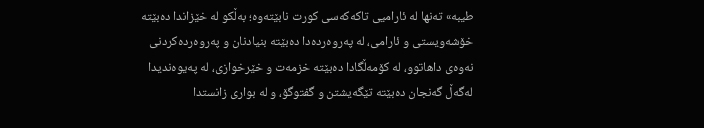طیبه» تەنها لە ئارامیی تاکەکەسی کورت نابێتەوە؛ بەڵکو لە خێزاندا دەبێتە خۆشەویستی و ئارامی، لە پەروەردەدا دەبێتە بنیادنان و پەروەردەکردنی نەوەی داهاتوو، لە کۆمەڵگادا دەبێتە خزمەت و خێرخوازی، لە پەیوەندیدا لەگەڵ گەنجان دەبێتە تێگەیشتن و گفتوگۆ، و لە بوارى زانستدا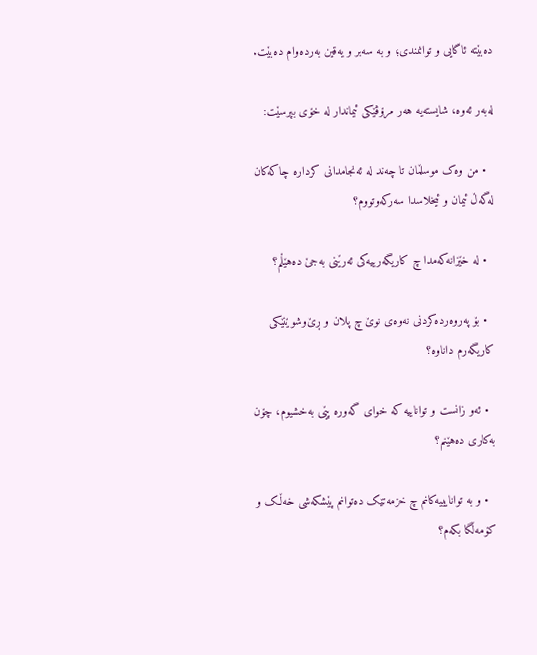دەبێتە ئاگایی و توانمندی؛ و بە سەبر و یەقین بەردەوام دەبێت.

لەبەر ئەوە، شایستەیە هەر مرۆڤێکی ئیماندار لە خۆی بپرسێت:

  • من وەک موسڵمان تا چەند لە ئەنجامدانی کردارە چاکەکان لەگەڵ ئیمان و ئیخلاسدا سەرکەوتووم؟

  • لە خێزانەکەمدا چ کاریگەرییەکی ئەرێنی بەجێ دەهێڵم؟

  • بۆ پەروەردەکردنی نەوەی نوێ چ پلان و ڕێ‌وشوێنێکی کاریگەرم داناوە؟

  • ئەو زانست و تواناییە کە خوای گەورە پێی بەخشیوم، چۆن بەکاری دەهێنم؟

  • و بە توانایییەکانم چ خزمەتێک دەتوانم پێشکەشی خەڵک و کۆمەڵگا بکەم؟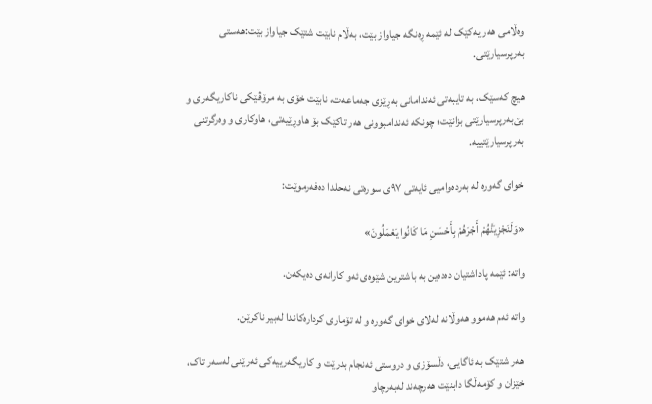وەڵامی هەر یەکێک لە ئێمە ڕەنگە جیاواز بێت، بەڵام نابێت شتێک جیاواز بێت:هەستی بەرپرسیارێتی.

هیچ کەسێک، بە تایبەتی ئەندامانی بەڕێزی جەماعەت، نابێت خۆی بە مرۆڤێکی ناکاریگەری و بێ‌بەرپرسیارێتی بزانێت؛ چونکە ئەندامبوونی هەر تاکێک بۆ هاوڕێیەتی، هاوکاری و وەرگرتنی بەرپرسیارێتییە.

خوای گەورە لە بەردەوامیی ئایەتی ٩٧ی سورەتی نەحلدا دەفەرموێت:

«وَلَنَجْزِيَنَّهُمْ أَجْرَهُمْ بِأَحْسَنِ مَا كَانُوا يَعْمَلُونَ»

واتە: ئێمە پاداشتیان دەدەین بە باشترین شێوەی ئەو کارانەی دەیکەن.

واتە ئەم هەموو هەوڵانە لەلای خوای گەورە و لە تۆماری کردارەکاندا لەبیر ناکرێن.

هەر شتێک بە ئاگایی، دڵسۆزی و دروستی ئەنجام بدرێت و کاریگەرییەکی ئەرێنی لەسەر تاک، خێزان و کۆمەڵگا دابنێت هەرچەند لەبەرچاو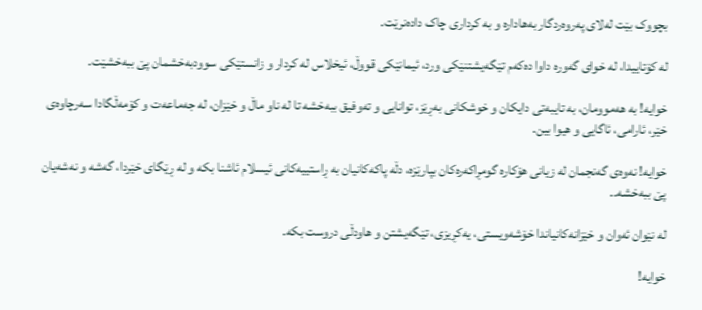بچووک بێت لەلای پەروەردگار بەهادارە و بە کردارى چاک دادەنرێت.

لە کۆتاییدا، لە خوای گەورە داوا دەکەم تێگەیشتنێکی ورد، ئیمانێکی قووڵ، ئیخلاس لە کردار و زانستێکی سوودبەخشمان پێ ببەخشێت.

خوایە! بە هەموومان، بە تایبەتی دایکان و خوشکانی بەڕێز، توانایی و تەوفیق ببەخشە تا لە ناو ماڵ و خێزان، لە جەماعەت و کۆمەڵگادا سەرچاوەی خێر، ئارامی، ئاگایی و هیوا بین.

خوایە! نەوەی گەنجمان لە زیانی هۆکارە گومڕاکەرەکان بپارێزە، دڵە پاکەکانیان بە ڕاستییەکانی ئیسلام ئاشنا بکە و لە ڕێگای خێردا، گەشە و نەشەیان پێ ببەخشە..

لە نێوان ئەوان و خێزانەکانیاندا خۆشەویستی، یەکڕیزی، تێگەیشتن و هاودڵی دروست بکە.

خوایە!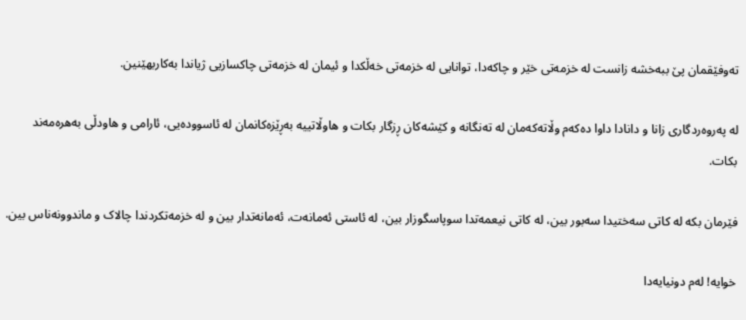ته‌وفێقمان پێ ببەخشە زانست لە خزمەتی خێر و چاکەدا، توانایی لە خزمەتی خەڵکدا و ئیمان لە خزمەتی چاکسازیی ژیاندا بەکاربهێنین.

لە پەروەردگاری زانا و دانادا داوا دەکەم وڵاتەکەمان لە تەنگانە و کێشەکان ڕزگار بکات و هاوڵاتییە بەڕێزەکانمان لە ئاسوودەیی، ئارامی و هاودڵی بەهرەمەند بکات.

فێرمان بکە لە کاتی سەختیدا سەبور بین، لە کاتی نیعمەتدا سوپاسگوزار بین، لە ئاستی ئەمانەت، ئەمانەتدار بین و لە خزمەتکردندا چالاک و ماندوونەناس بین.

خوایە! لەم دونیایەدا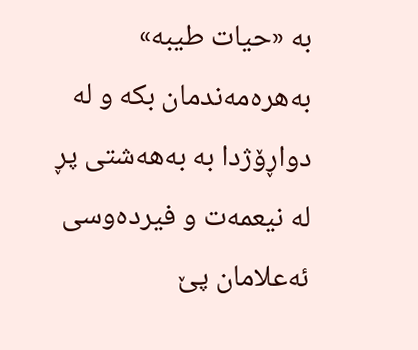بە «حیات طیبه» بەهرەمەندمان بکە و لە دواڕۆژدا بە بەهەشتی پڕ لە نیعمەت و فیردەوسی ئەعلامان پێ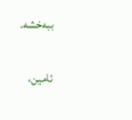ببەخشە.

ئامین،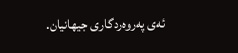ئەی پەروەردگاری جیهانیان.